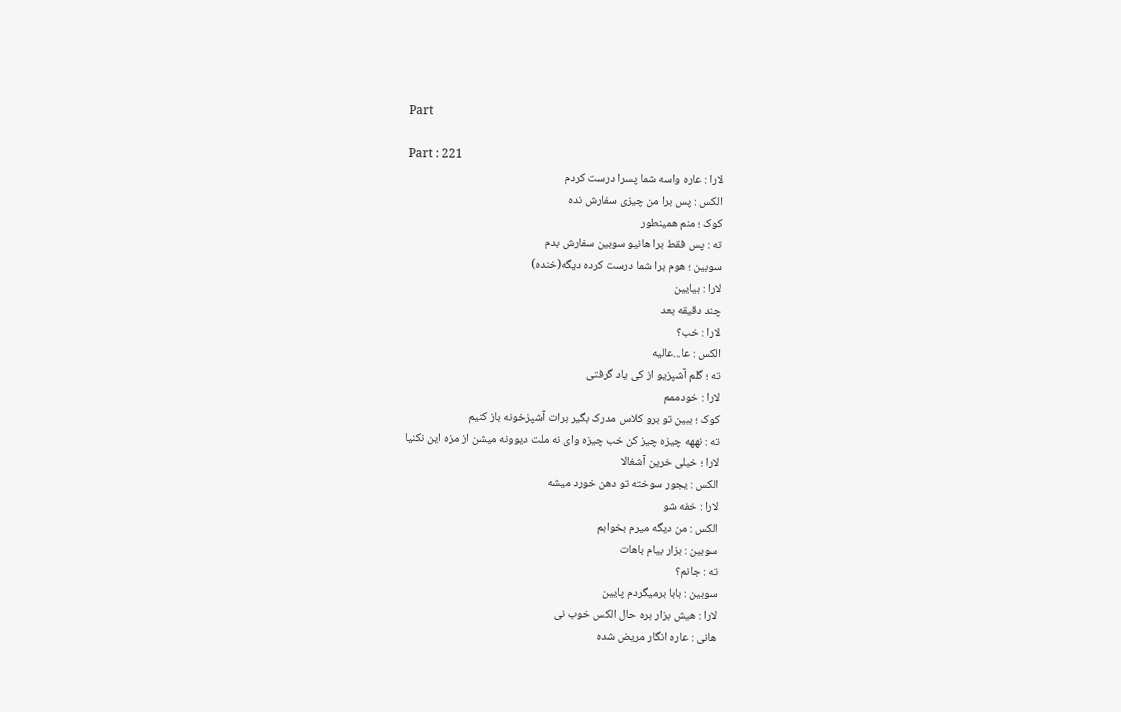Part

Part : 221
لارا : عاره ‌واسه شما پسرا درست کردم
الکس : پس برا من چیزی سفارش نده
کوک ؛ منم همینطور
ته : پس فقط برا هانیو سوبین سفارش بدم
سوبین ؛ هوم برا شما درست کرده دیگه(خنده)
لارا : بیایین
چند دقیقه بعد
لارا : خب؟
الکس : عا...عالیه
ته ؛ گلم آشپزیو از کی یاد گرفتی
لارا : خودممم
کوک ؛ ببین تو برو کلاس مدرک بگیر برات آشپزخونه باز کنیم
ته : نههه چیزه چیز کن خب چیزه وای نه ملت دیوونه میشن از مزه این نکنیا
لارا ؛ خیلی خرین آشغالا
الکس : یجور سوخته تو دهن خورد میشه
لارا : خفه شو
الکس : من دیگه میرم بخوابم
سوبین : بزار بیام باهات
ته : جانم؟
سوبین : بابا برمیگردم پایین
لارا : هیش بزار بره حال الکس خوب نی
هانی : عاره انگار مریض شده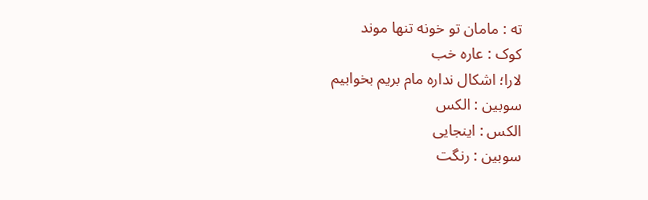ته : مامان تو خونه تنها موند
کوک : عاره خب
لارا؛ اشکال نداره مام بریم بخوابیم
سوبین : الکس
الکس : اینجایی
سوبین : رنگت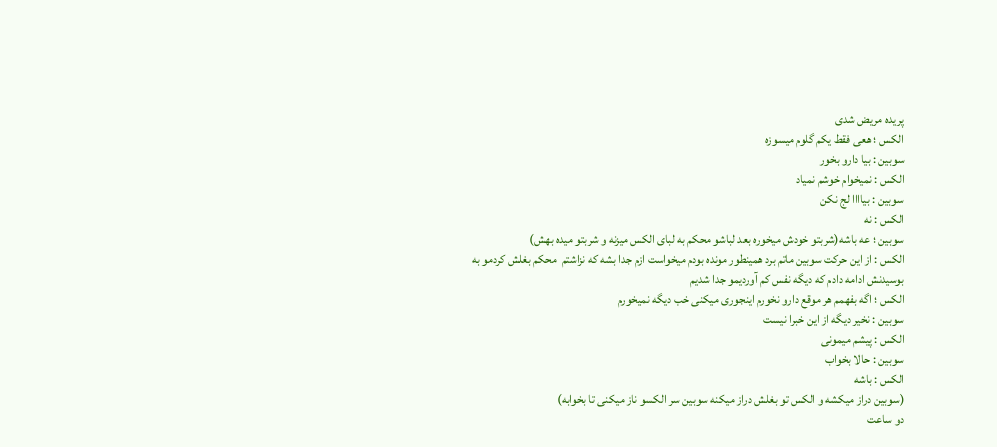پریده مریض شدی
الکس ؛ هعی فقط یکم گلوم میسوزه
سوبین : بیا دارو بخور
الکس : نمیخوام خوشم نمیاد
سوبین : بیاااا لج نکن
الکس : نه
سوبین ؛ عه باشه(شربتو خودش میخوره بعد لباشو محکم به لبای الکس میزنه و شربتو میده بهش)
الکس : از این حرکت سوبین ماتم برد همینطور مونده بودم میخواست ازم جدا بشه که نزاشتم ‌ محکم بغلش کردمو به بوسیدنش ادامه دادم که دیگه نفس کم آوردیمو جدا شدیم
الکس ؛ اگه بفهمم هر موقع دارو نخورم اینجوری میکنی خب دیگه نمیخورم
سوبین : نخیر دیگه از این خبرا نیست
الکس : پیشم میمونی
سوبین : حالا بخواب
الکس : باشه
(سوبین دراز میکشه و الکس تو بغلش دراز میکنه سوبین سر الکسو ناز میکنی تا بخوابه)
دو ساعت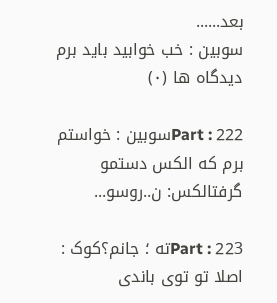بعد......
سوبین : خب خوابید باید برم
دیدگاه ها (۰)

Part : 222سوبین : خواستم برم که الکس دستمو گرفتالکس: ن..روسو...

Part : 223ته ؛ جانم؟کوک : اصلا تو توی باندی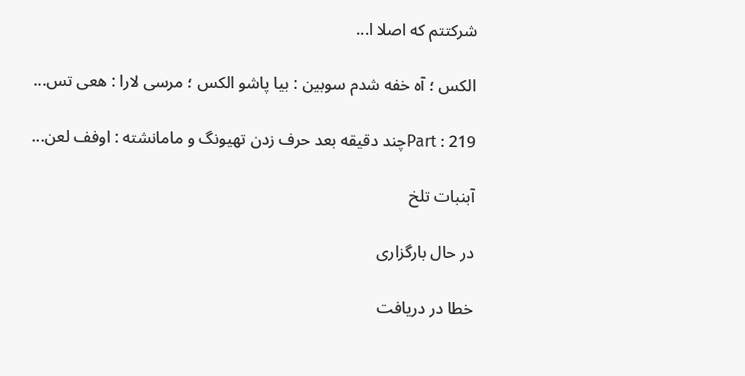شرکتتم که اصلا ا...

الکس ؛ آه خفه شدم سوبین : بیا پاشو الکس ؛ مرسی لارا : هعی تس...

Part : 219چند دقیقه بعد حرف زدن تهیونگ و مامانشته : اوفف لعن...

آبنبات تلخ

در حال بارگزاری

خطا در دریافت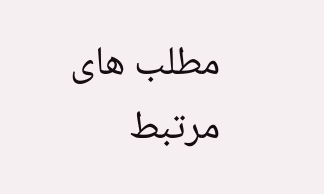مطلب های مرتبط